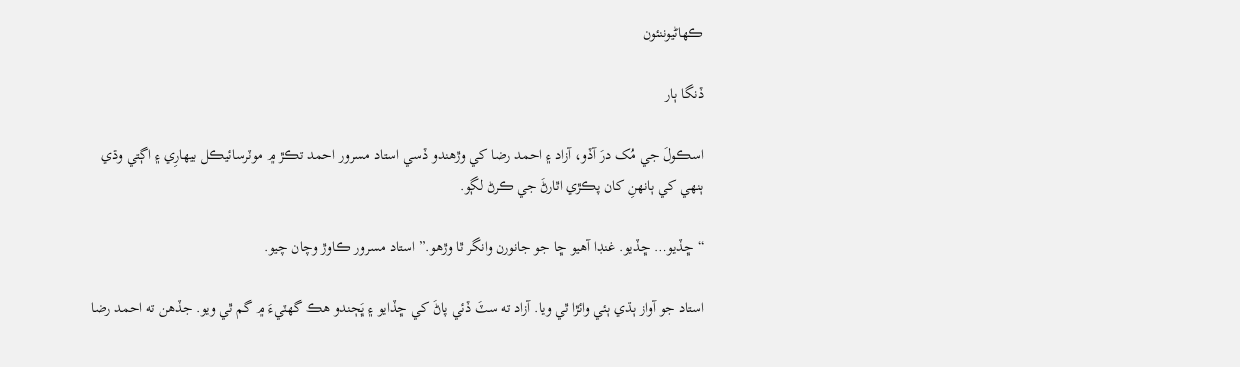ڪهاڻيوننئون

ڏنگا ٻار

اسڪولَ جي مُک درَ آڏو، آزاد ۽ احمد رضا کي وڙھندو ڏسي استاد مسرور احمد تڪڙ ۾ موٽرسائيڪل بيھارِي ۽ اڳتي وڌي ٻنهي کي ٻانھنِ کان پڪڙي اٿارڻَ جي ڪرڻ لڳو.

“ڇڏيو… ڇڏيو. غنڊا آھيو ڇا جو جانورن وانگر ٿا وڙھو.” استاد مسرور ڪاوڙ وچان چيو.

استاد جو آواز ٻڌي ٻئي وائڙا ٿي ويا. آزاد ته سٽَ ڏئي پاڻَ کي ڇڏايو ۽ ڀَڄندو ھڪ گهٽيءَ ۾ گم ٿي ويو. جڏھن ته احمد رضا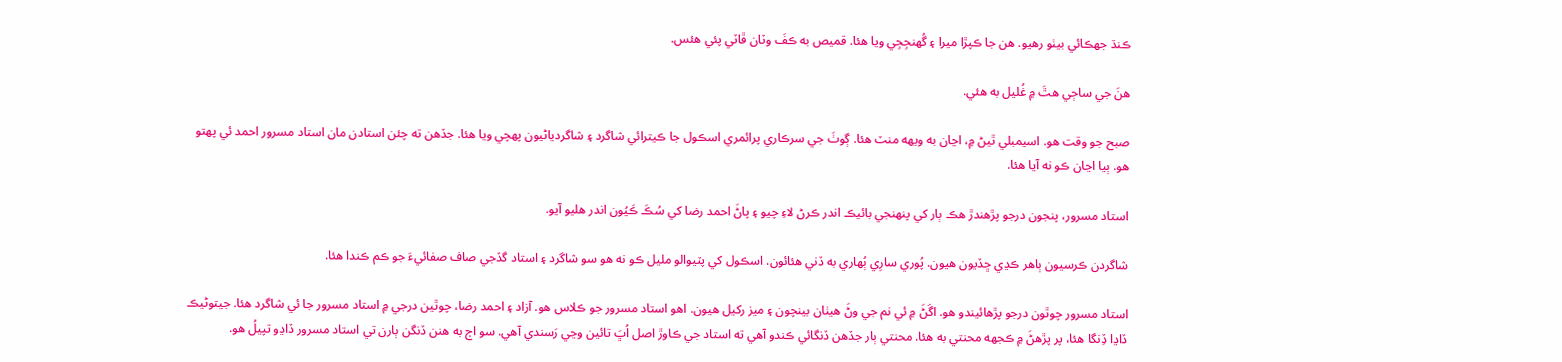ڪنڌ جهڪائي بيٺو رھيو. ھن جا ڪپڙا ميرا ۽ گُهنجِجِي ويا ھئا. قميص به ڪفَ وٽان ڦاٽي پئي ھئس.

ھنَ جي ساڄي ھٿَ ۾ غُليل به ھئي.

صبح جو وقت ھو. اسيمبلي ٿيڻ ۾، اڃان به ويھه منٽ ھئا. ڳوٺَ جي سرڪاري پرائمري اسڪول جا ڪيترائي شاگرد ۽ شاگردياڻيون پھچي ويا ھئا. جڏھن ته چئن استادن مان استاد مسرور احمد ئي پھتو ھو. ٻيا اڃان ڪو نه آيا ھئا.

استاد مسرور، پنجون درجو پڙھندڙ ھڪ ٻار کي پنھنجي بائيڪ اندر ڪرڻ لاءِ چيو ۽ پاڻَ احمد رضا کي سُڪَ ڪَيُون اندر ھليو آيو.

شاگردن ڪرسيون ٻاھر ڪڍي ڇڏيون ھيون. پُوري سارِي ٻُھاري به ڏني ھئائون. اسڪول کي پٽيوالو مليل ڪو نه ھو سو شاگرد ۽ استاد گڏجي صاف صفائيءَ جو ڪم ڪندا ھئا.

استاد مسرور چوٿون درجو پڙھائيندو ھو. اڱڻَ ۾ ئي نم جي وڻَ ھيٺان بينچون ۽ ميز رکيل ھيون. اھو استاد مسرور جو ڪلاس ھو. آزاد ۽ احمد رضا، چوٿين درجي ۾ استاد مسرور جا ئي شاگرد ھئا. جيتوڻيڪ ڏاڍا ڏِنگا ھئا، پر پڙھڻَ ۾ ڪجهه محنتي به ھئا. محنتي ٻار جڏھن ڏنگائي ڪندو آھي ته استاد جي ڪاوڙ اصل اُڀَ تائين وڃي رَسندي آھي. سو اڄ به ھنن ڏنگن ٻارن تي استاد مسرور ڏاڍو تپيلُ ھو.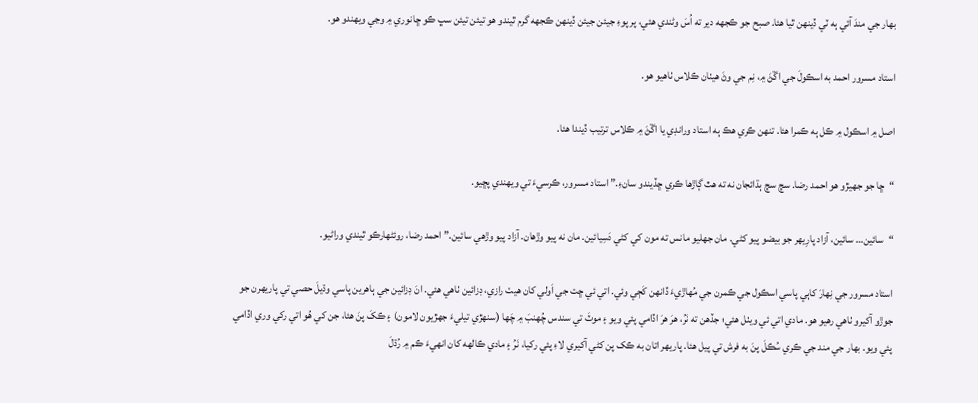بھار جي مندَ آئي ٻه ٽي ڏينھن ٿيا ھئا. صبح جو ڪجهه دير ته اُسَ وڻندي ھئي، پر پوءِ جيئن جيئن ڏينھن ڪجهه گرم ٿيندو ھو تيئن تيئن سڀ ڪو ڇانوري ۾ وڃي ويھندو ھو.

استاد مسرور احمد به اسڪولَ جي اڱڻَ ۾، نِم جي وڻَ ھيٺان ڪلاس ٺاھيو ھو.

اصل ۾ اسڪول ۾ ڪل ٻه ڪمرا ھئا. تنھن ڪري ھڪ ٻه استاد ورانڊي يا اڱڻَ ۾ ڪلاس ترتيب ڏيندا ھئا.

“ڇا جو جهيڙو ھو احمد رضا. سچ سچ ٻڌائجان نه ته ھٿ ڳاڙھا ڪري ڇڏيندو سانءِ.” استاد مسرور، ڪرسيءَ تي ويھندي پڇيو.

“سائين… سائين، آزاد پارِيھر جو بيضو پيو کڻي. مان جهليو مانس ته مون کي کڻي دَسِيائين. مان نه پيو وڙھان. آزاد پيو وڙھي سائين.” احمد رضا، روئڻھارڪو ٿيندي وراڻيو.

استاد مسرور جي نِھارَ کاٻي پاسي اسڪول جي ڪمرن جي مُھاڙيءَ ڏانھن کَڄي وئي. اتي ئي ڇت جي اَولي کان ھيٺ رازي، ڊزائين ٺاھي ھئي. انَ ڊزائين جي ٻاھرين پاسي وڌيلَ حصي تي پاريھرن جو جوڙو آکيرو ٺاھي رھيو ھو. مادي اتي ئي ويٺل ھئي؛ جڏھن ته نَرُ، ھرَ ھرَ اڏامي پئي ويو ۽ موٽَ تي سندس چُھنبَ ۾ چَھا (سنهڙي تيليءَ جھڙيون لامون) ۽ ڪکَ پنَ ھئا، جن کي ھُو اتي رکي وري اڏامي پئي ويو. بھار جي مند جي ڪري سُڪلَ پنَ به فرش تي پيل ھئا. پاريھر اتان به ڪک پن کڻي آکيري لاءِ پئي رکيا، نَرُ ۽ مادي ڪالهه کان انھيءَ ڪم ۾ رُڌلَ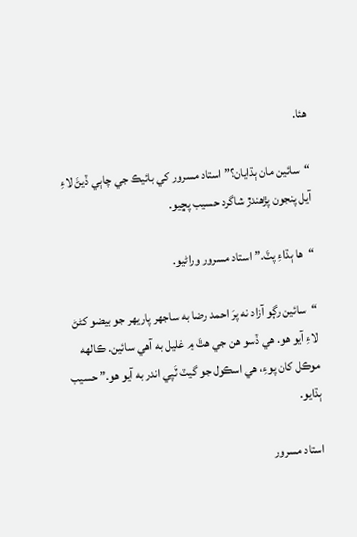ھئا.

“سائين مان ٻڌايان؟” استاد مسرور کي بائيڪ جي چاٻي ڏيڻَ لاءِ آيل پنجون پڙھندڙ شاگرد حسيب پڇيو.

“ھا ٻڌاءِ پٽَ.” استاد مسرور وراڻيو.

“سائين رڳو آزاد نه پرَ احمد رضا به ساجهر پاريھر جو بيضو کڻڻ لاءِ آيو ھو. ھي ڏسو ھن جي ھٿَ ۾ غليل به آھي سائين. ڪالهه موڪل کان پوءِ، ھي اسڪول جو گيٽ ٽَپي اندر به آيو ھو.” حسيب ٻڌايو.

استاد مسرور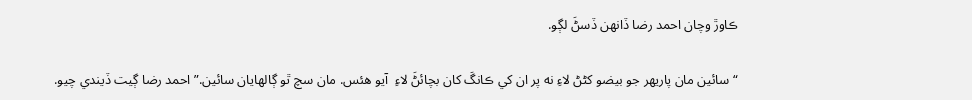ڪاوڙ وچان احمد رضا ڏانھن ڏسڻَ لڳو.

“سائين مان پاريھر جو بيضو کڻڻ لاءِ نه پر ان کي ڪانگَ کان بچائڻَ لاءِ  آيو ھئس. مان سچ ٿو ڳالهايان سائين.” احمد رضا ڳيت ڏيندي چيو.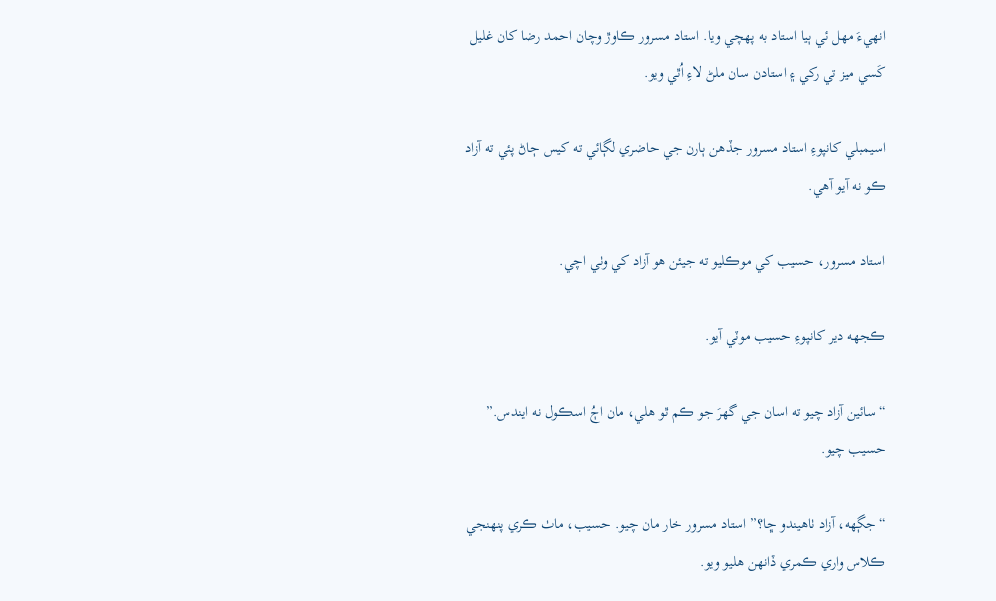انھيءَ مھل ئي ٻيا استاد به پھچي ويا. استاد مسرور ڪاوڙ وچان احمد رضا کان غليل کَسي ميز تي رکي ۽ استادن سان ملڻ لاءِ اُٿي ويو.

اسيمبلي کانپوءِ استاد مسرور جڏھن ٻارن جي حاضري لڳائي ته کيس ڄاڻ پئي ته آزاد ڪو نه آيو آھي.

استاد مسرور، حسيب کي موڪليو ته جيئن ھو آزاد کي وٺي اچي.

ڪجهه دير کانپوءِ حسيب موٽي آيو.

“سائين آزاد چيو ته اسان جي گهرَ جو ڪم ٿو ھلي، مان اڄُ اسڪول نه ايندس.” حسيب چيو.

“جڳھه، آزاد ٺاھيندو ڇا؟” استاد مسرور خار مان چيو. حسيب، ماٺ ڪري پنھنجي ڪلاس واري ڪمري ڏانھن ھليو ويو.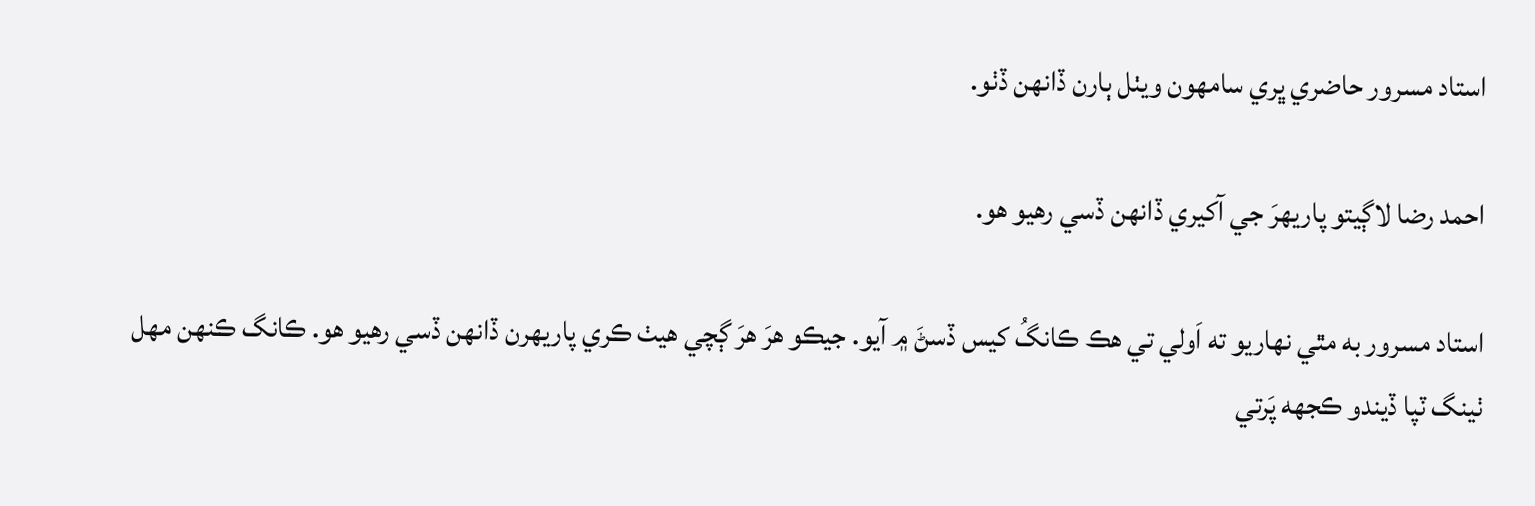استاد مسرور حاضري ڀري سامهون ويٺل ٻارن ڏانھن ڏٺو.

احمد رضا لاڳيتو پاريھرَ جي آکيري ڏانھن ڏسي رھيو ھو.

استاد مسرور به مٿي نھاريو ته اَولي تي ھڪ ڪانگُ کيس ڏسڻَ ۾ آيو. جيڪو ھرَ ھرَ ڳچي ھيٺ ڪري پاريھرن ڏانھن ڏسي رھيو ھو. ڪانگ ڪنھن مھل ٺينگ ٽپا ڏيندو ڪجهه پَرتي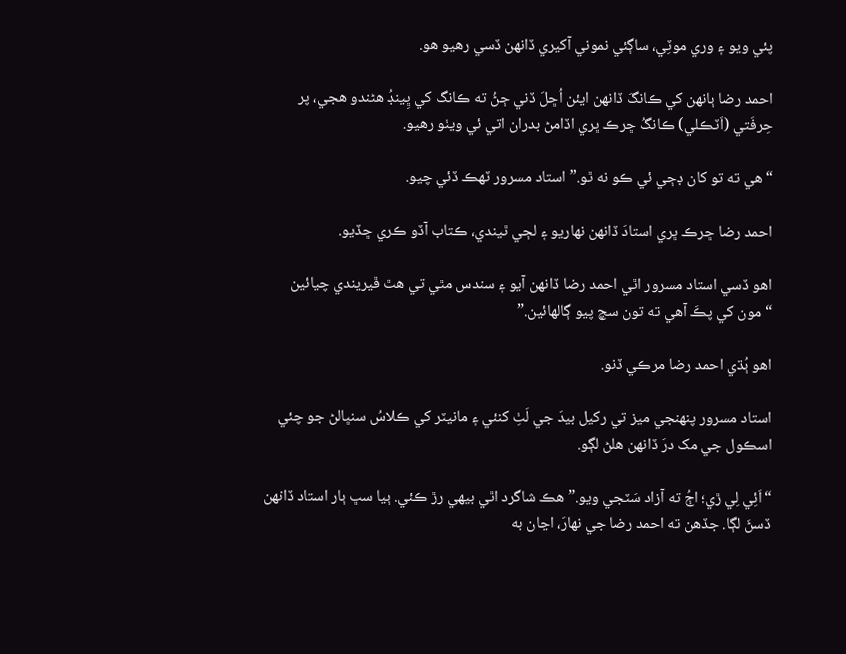پئي ويو ۽ وري موٽِي، ساڳئي نموني آکيري ڏانھن ڏسي رھيو ھو.

احمد رضا ٻانھن کي ڪانگَ ڏانھن ايئن اُڇلَ ڏني ڄڻُ ته ڪانگ کي ڀِينڊُ ھڻندو ھجي، پر حِرفَتي (اَٽڪلي) ڪانگُ ڇرڪ ڀري اڏامڻ بدران اتي ئي ويٺو رھيو.

“ھي ته تو کان ڊڄي ئي ڪو نه ٿو.” استاد مسرور ٽھڪ ڏئي چيو.

احمد رضا ڇرڪ ڀري استادَ ڏانھن نھاريو ۽ لڄي ٿيندي، ڪتاب آڏو ڪري ڇڏيو.

اھو ڏسي استاد مسرور اٿي احمد رضا ڏانھن آيو ۽ سندس مٿي تي ھٿ ڦيريندي چيائين “مون کي پڪَ آھي ته تون سچ پيو ڳالهائين.”

اھو ٻُڌي احمد رضا مرڪي ڏنو.

استاد مسرور پنھنجي ميز تي رکيل بيدَ جي لَٺِ کنئي ۽ مانيٽر کي ڪلاسُ سنڀالڻ جو چئي اسڪول جي مک درَ ڏانھن ھلڻ لڳو.

“اَئِي لِي ڙي؛ اڄُ ته آزاد سَٽجي ويو.” ھڪ شاگرد اٿي بيھي رڙ ڪئي. ٻيا سڀ ٻار استاد ڏانھن ڏسڻَ لڳا. جڏھن ته احمد رضا جي نھارَ، اڃان به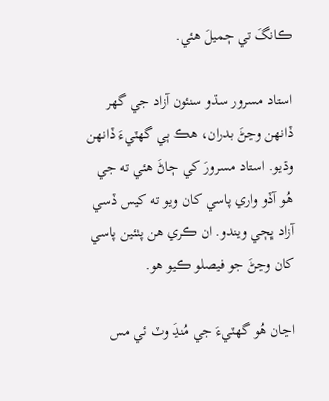ڪانگَ تي ڄميلَ ھئي.

استاد مسرور سڌو سنئون آزاد جي گهر ڏانھن وڃڻَ بدران، ھڪ ٻي گهٽيءَ ڏانھن وڌيو. استاد مسرورَ کي ڄاڻَ ھئي ته جي ھُو آڏو واري پاسي کان ويو ته کيس ڏسي آزاد ڀڄي ويندو. ان ڪري ھن پٺئين پاسي کان وڃڻَ جو فيصلو ڪيو ھو.

اڃان ھُو گهٽيءَ جي مُنڍَ وٽ ئي مس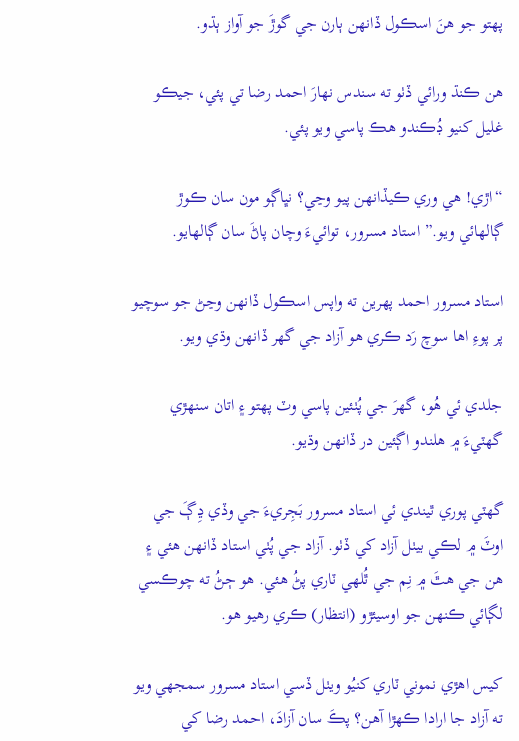پھتو جو ھنَ اسڪول ڏانھن ٻارن جي گوڙَ جو آواز ٻڌو.

ھن ڪنڌ ورائي ڏٺو ته سندس نھارَ احمد رضا تي پئي، جيڪو غليل کنيو ڊُڪندو ھڪ پاسي ويو پئي.

“اڙي! ھي وري ڪيڏانھن پيو وڃي؟ نڀاڳو مون سان ڪوڙ ڳالهائي ويو.” استاد مسرور، توائيءَ وچان پاڻَ سان ڳالهايو.

استاد مسرور احمد پھرين ته واپس اسڪول ڏانھن وڃڻ جو سوچيو پر پوءِ اھا سوچ رَد ڪري ھو آزاد جي گهر ڏانھن وڌي ويو.

جلدي ئي ھُو، گهرَ جي پُٺئين پاسي وٽ پھتو ۽ اتان سنهڙي گهٽيءَ ۾ ھلندو اڳئين در ڏانھن وڌيو.

گهٽي پوري ٿيندي ئي استاد مسرور بَجِريءَ جي وڏي ڍِڳَ جي اوٽَ ۾ لڪي بيٺل آزاد کي ڏٺو. آزاد جي پُٺي استاد ڏانھن ھئي ۽ ھن جي ھٿَ ۾ نِم جي ٿُلهي ٽاري پڻُ ھئي. ھو ڄڻُ ته چوڪسي لڳائي ڪنھن جو اوسيئڙو (انتظار) ڪري رھيو ھو.

کيس اھڙي نموني ٽاري کنيُو ويٺل ڏسي استاد مسرور سمجهي ويو ته آزاد جا ارادا ڪھڙا آھن؟ پڪَ سان آزادَ، احمد رضا کي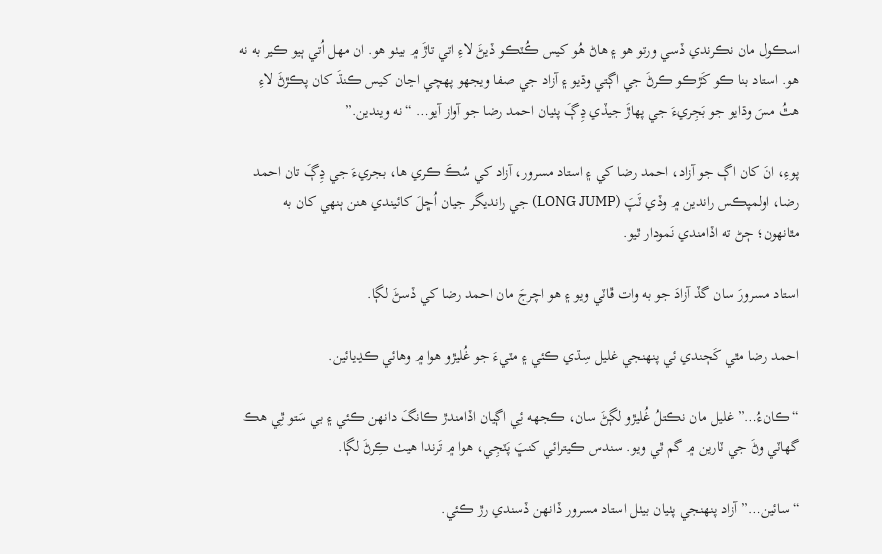اسڪول مان نڪرندي ڏسي ورتو ھو ۽ ھاڻ ھُو کيس ڪُٽڪو ڏيڻَ لاءِ اتي تاڙَ ۾ بيٺو ھو. ان مھل اُتي ٻيو ڪير به نه ھو. استاد بنا ڪو کَڙڪو ڪرڻَ جي اڳتي وڌيو ۽ آزاد جي صفا ويجهو پھچي اڃان کيس ڪنڌَ کان پڪڙڻَ لاءِ ھٿُ مسَ وڌايو جو بَجِريءَ جي پھاڙَ جيڏي ڍِڳَ پٺيان احمد رضا جو آواز آيو… “نه ويندين.”

پوءِ، انَ کان اڳ جو آزاد، احمد رضا کي ۽ استاد مسرور، آزاد کي سُڪَ ڪري ھا، بجريءَ جي ڍِڳَ تان احمد رضا، اولمپڪس راندين ۾ وڏي ٽَپَ (LONG JUMP) جي رانديگر جيان اُڇلَ کائيندي ھنن ٻنهي کان به مٿانھون؛ ڄڻ ته اڏامندي نَمودار ٿيو.

استاد مسرورَ سان گڏ آزادَ جو به وات ڦاٽي ويو ۽ ھو اچرجَ مان احمد رضا کي ڏسڻَ لڳا.

احمد رضا مٿي کَڄندي ئي پنھنجي غليل سِڌي ڪئي ۽ مٽيءَ جو غُليڙو ھوا ۾ وھائي ڪڍيائين.

“ڪانءُ…” غليل مان نڪتلُ غُليڙو لڳڻَ سان، ڪجهه ئِي اڳيان اڏامندڙ ڪانگَ دانھن ڪئي ۽ بي سَتو ٿِي ھڪ گهاٽي وڻَ جي ٽارين ۾ گم ٿي ويو. سندس ڪيترائي کنڀَ پَٽجِي، ھوا ۾ تَرندا ھيٺ ڪِرڻَ لڳا.

“سائين…” آزاد پنھنجي پٺيان بيٺل استاد مسرور ڏانھن ڏسندي رڙ ڪئي.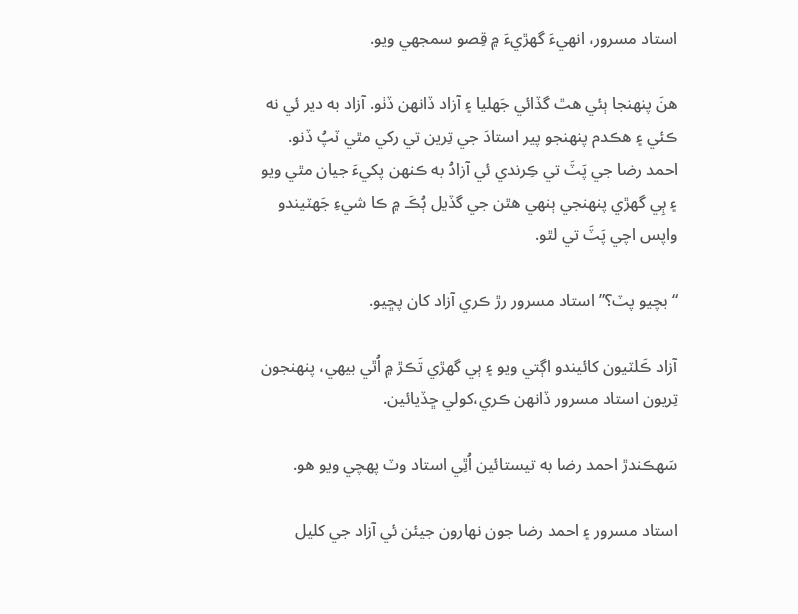استاد مسرور، انھيءَ گهڙيءَ ۾ قِصو سمجهي ويو.

ھنَ پنھنجا ٻئي ھٿ گڏائي جَهليا ۽ آزاد ڏانھن ڏٺو. آزاد به دير ئي نه ڪئي ۽ ھڪدم پنھنجو پير استادَ جي تِرين تي رکي مٿي ٽپُ ڏنو. احمد رضا جي پَٽَ تي ڪِرندي ئي آزادُ به ڪنھن پکيءَ جيان مٿي ويو ۽ ٻِي گهڙي پنھنجي ٻنهي ھٿن جي گڏيل ٻُڪَ ۾ ڪا شيءِ جَهٽيندو واپس اچي پَٽَ تي لٿو.

“بچيو پٽ؟” استاد مسرور رڙ ڪري آزاد کان پڇيو.

آزاد ڪَلٽيون کائيندو اڳتي ويو ۽ ٻي گهڙي تَڪڙ ۾ اُٿي بيھي، پنھنجون تِريون استاد مسرور ڏانھن ڪري،کولي ڇڏيائين.

سَھڪندڙ احمد رضا به تيستائين اُٿِي استاد وٽ پھچي ويو ھو.

استاد مسرور ۽ احمد رضا جون نھارون جيئن ئي آزاد جي کليل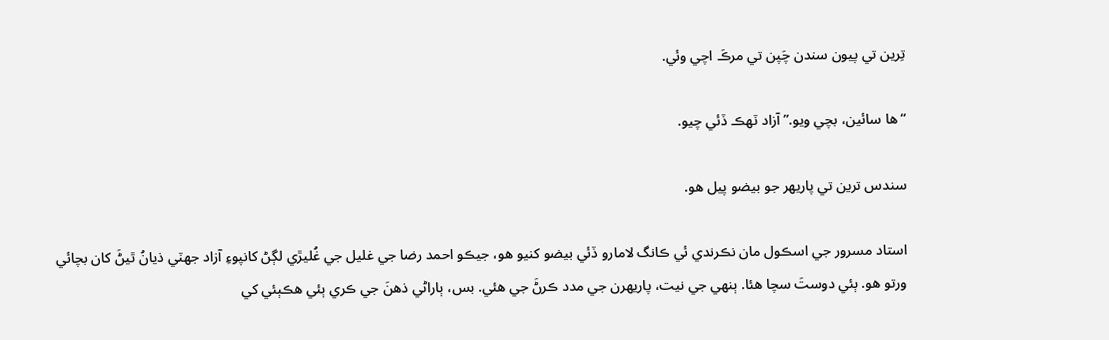تِرين تي پيون سندن چَپن تي مرڪَ اچي وئي.

“ھا سائين، بچي ويو.” آزاد ٽھڪ ڏئي چيو.

سندس ترين تي پاريھر جو بيضو پيل ھو.

استاد مسرور جي اسڪول مان نڪرندي ئي ڪانگ لامارو ڏئي بيضو کنيو ھو، جيڪو احمد رضا جي غليل جي غُليڙي لڳڻ کانپوءِ آزاد جهٽي ذيانُ ٿيڻَ کان بچائي ورتو ھو. ٻئي دوستَ سچا ھئا. ٻنهي جي نيت، پاريھرن جي مدد ڪرڻَ جي ھئي. بس، ٻاراڻي ذھنَ جي ڪري ٻئي ھڪٻئي کي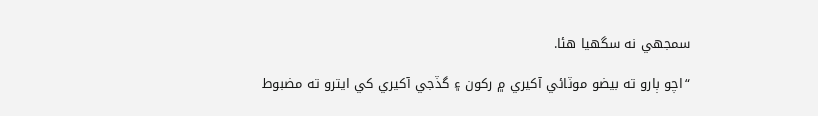سمجهي نه سگهيا ھئا.

“اچو ٻارو ته بيضو موٽائي آکيري ۾ رکون ۽ گڏجي آکيري کي ايترو ته مضبوط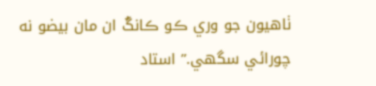ٺاھيون جو وري ڪو ڪانگُ ان مان بيضو نه چورائي سگهي.” استاد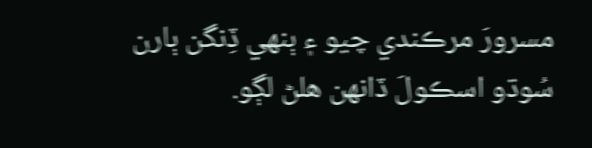مسرورَ مرڪندي چيو ۽ ٻنهي ڏِنگن ٻارن سُوڌو اسڪولَ ڏانھن ھلڻ لڳو.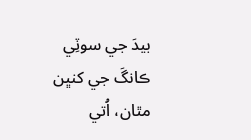بيدَ جي سوٽِي ڪانگَ جي کنڀن مٿان، اُتي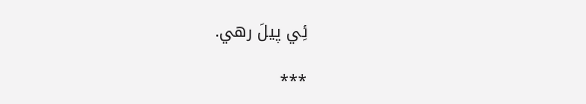ئِي پيلَ رھي.

***